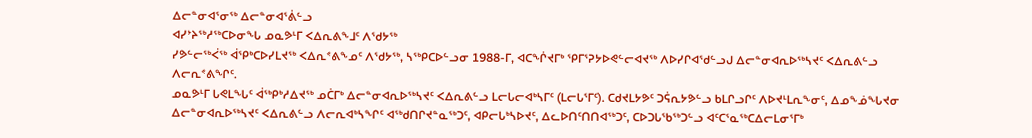ᐃᓕᓐᓂᐊᕐᓂᖅ ᐃᓕᓐᓂᐊᕐᕖᓪᓗ
ᐊᓯᔾᔨᖅᓱᖅᑕᐅᓂᖓ ᓄᓇᕗᒻᒥ ᐸᐃᕆᕕᖕᒧᑦ ᐱᖁᔭᖅ
ᓯᕗᓪᓕᖅᐹᖅ ᐋᕿᒃᑕᐅᓯᒪᔪᖅ ᐸᐃᕆᕝᕕᖕᓄᑦ ᐱᖁᔭᖅ, ᓴᖅᑭᑕᐅᓪᓗᓂ 1988-ᒥ, ᐊᑕᖐᔪᒥᒃ ᕿᒥᕐᕈᔭᐅᕙᓪᓕᐊᔪᖅ ᐱᐅᓯᒋᐊᖁᓪᓗᒍ ᐃᓕᓐᓂᐊᕆᐅᖅᓴᔪᑦ ᐸᐃᕆᕕᓪᓗ ᐱᓕᕆᕝᕕᖏᑦ.
ᓄᓇᕗᒻᒥ ᒐᕙᒪᖓᑦ ᐋᖅᑭᒃᓱᐃᔪᖅ ᓄᑖᒥᒃ ᐃᓕᓐᓂᐊᕆᐅᖅᓴᔪᑦ ᐸᐃᕆᕕᓪᓗ ᒪᓕᒐᓕᐊᒃᓴᒥᑦ (ᒪᓕᒐᕐᒥᑦ). ᑕᑯᔪᒪᔭᕗᑦ ᑐᕌᕆᔭᕗᓪᓗ ᑲᒪᒋᓗᒋᑦ ᐱᐅᔪᒻᒪᕆᖕᓂᑦ, ᐃᓄᖕᓅᖓᔪᓂ ᐃᓕᓐᓂᐊᕆᐅᖅᓴᔪᑦ ᐸᐃᕆᕕᓪᓗ ᐱᓕᕆᐊᒃᓴᖏᑦ ᐊᖅᑯᑎᒋᔪᓐᓇᖅᑐᑦ, ᐊᑭᓕᒐᒃᓴᐅᔪᑦ, ᐃᓚᐅᑎᑦᑎᑎᐊᖅᑐᑦ, ᑕᐅᑐᒐᖃᖅᑐᓪᓗ ᐊᑦᑕᕐᓇᖅᑕᐃᓕᒪᓂᕐᒥᒃ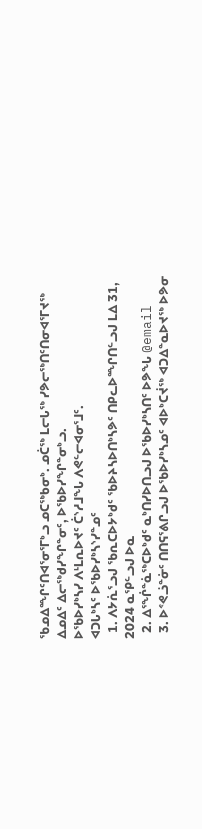ᖃᓄᐃᙱᑦᑎᐊᕐᓂᕐᒥᒃᓗ ᓄᑕᖅᑲᓂᒃ. ᓄᑖᖅ ᒪᓕᒐᖅ ᓯᕗᓕᖅᑎᑦᑎᓂᐊᕐᒥᔪᖅ ᐃᓄᐃᑦ ᐃᓕᖅᑯᓯᖏᓐᓂᑦ, ᐅᖃᐅᓯᖏᓐᓂᒃᓗ.
ᐅᖃᐅᓯᒃᓴᓯ ᐱᒻᒪᕆᐅᔪᑦ ᑖᔅᓱᒧᖓ ᐱᕙᓪᓕᐊᓂᕐᒧᑦ.
ᐊᑐᒐᒃᓴᑦ ᐅᖃᐅᓯᒃᓴᔅᓯᓐᓄᑦ
  1. ᐱᔭᕇᕐᓗᒍ ᖃᕆᑕᐅᔭᒃᑯᑦ ᖃᐅᔨᓴᐅᑎᒃᓴᕗᑦ ᑎᑭᓚᐅᙱᑎᓪᓗᒍ ᒪᐃ 31, 2024 ᓇᕿᓪᓗᒍ ᐅᓇ
  2. ᐃᕐᖐᓐᓈᖅᑕᐅᒃᑯᑦ ᓇᒃᑎᓯᐅᑎᓗᒍ ᐅᖃᐅᓯᒃᓴᑎᑦ ᐅᕗᖓ @email
  3. ᐅᕝᕙᓘᓐᓃᑦ ᑎᑎᕋᕐᕕᒋᓗᒍ ᐅᖃᐅᓯᒃᓴᓄᑦ ᐊᐅᒃᑕᔫᖅ ᐊᑐᐃᓐᓇᐅᔪᖅ ᐅᕗᓂ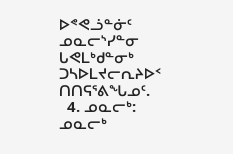ᐅᕝᕙᓘᓐᓃᑦ ᓄᓇᓕᔅᓯᓐᓂ ᒐᕙᒪᒃᑯᓐᓂᒃ ᑐᓴᐅᒪᔪᓕᕆᔨᐅᑉ ᑎᑎᕋᕐᕕᖓᓄᑦ.
  4. ᓄᓇᓕᒃ:
ᓄᓇᓕᒃ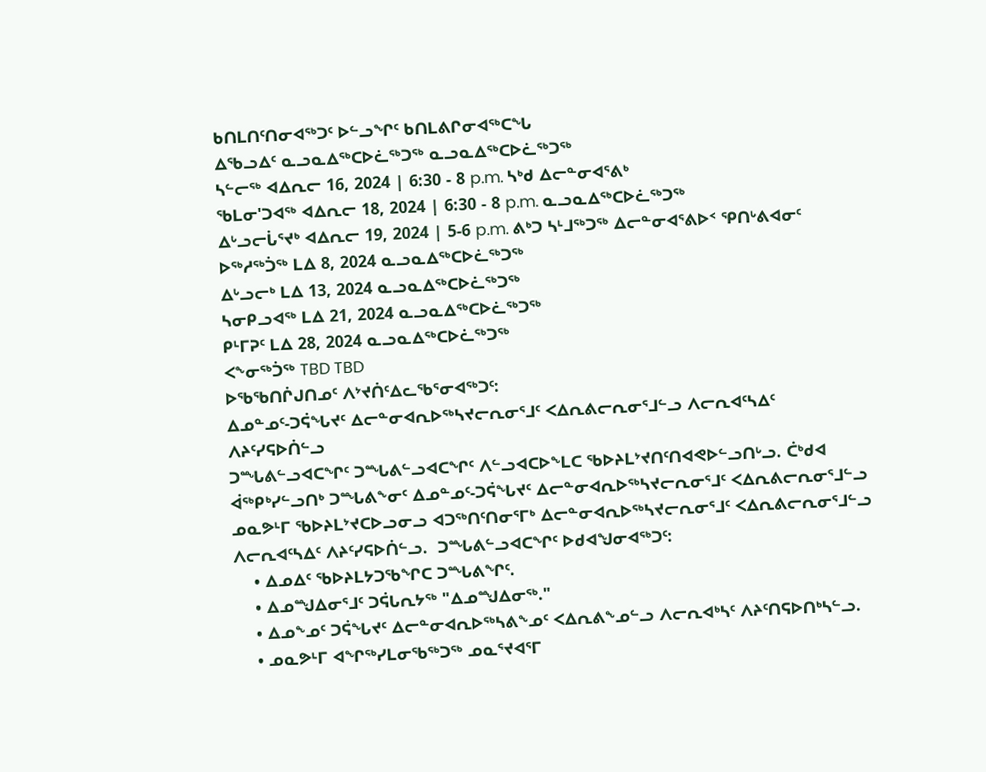ᑲᑎᒪᑎᑦᑎᓂᐊᖅᑐᑦ ᐅᓪᓗᖏᑦ ᑲᑎᒪᕕᒋᓂᐊᖅᑕᖓ
ᐃᖃᓗᐃᑦ ᓇᓗᓇᐃᖅᑕᐅᓛᖅᑐᖅ ᓇᓗᓇᐃᖅᑕᐅᓛᖅᑐᖅ
ᓴᓪᓕᖅ ᐊᐃᕆᓕ 16, 2024 | 6:30 - 8 p.m. ᓴᒃᑯ ᐃᓕᓐᓂᐊᕐᕕᒃ
ᖃᒪᓂ'ᑐᐊᖅ ᐊᐃᕆᓕ 18, 2024 | 6:30 - 8 p.m. ᓇᓗᓇᐃᖅᑕᐅᓛᖅᑐᖅ
ᐃᒡᓗᓕᒑᕐᔪᒃ ᐊᐃᕆᓕ 19, 2024 | 5-6 p.m. ᕕᒃᑐ ᓴᒻᒧᖅᑐᖅ ᐃᓕᓐᓂᐊᕐᕕᐅᑉ ᕿᑎᒡᕕᐊᓂᑦ
ᐅᖅᓱᖅᑑᖅ ᒪᐃ 8, 2024 ᓇᓗᓇᐃᖅᑕᐅᓛᖅᑐᖅ
ᐃᒡᓗᓕᒃ ᒪᐃ 13, 2024 ᓇᓗᓇᐃᖅᑕᐅᓛᖅᑐᖅ
ᓴᓂᑭᓗᐊᖅ ᒪᐃ 21, 2024 ᓇᓗᓇᐃᖅᑕᐅᓛᖅᑐᖅ
ᑭᒻᒥᕈᑦ ᒪᐃ 28, 2024 ᓇᓗᓇᐃᖅᑕᐅᓛᖅᑐᖅ
ᐸᖕᓂᖅᑑᖅ TBD TBD
ᐅᖃᖃᑎᒌᒍᑎᓄᑦ ᐱᔾᔪᑏᑦᐃᓚᖃᕐᓂᐊᖅᑐᑦ:
ᐃᓄᓐᓄᑦ-ᑐᕌᖓᔪᑦ ᐃᓕᓐᓂᐊᕆᐅᖅᓴᔪᓕᕆᓂᕐᒧᑦ ᐸᐃᕆᕕᓕᕆᓂᕐᒧᓪᓗ ᐱᓕᕆᐊᑦᓴᐃᑦ ᐱᔨᑦᓯᕋᐅᑏᓪᓗ
ᑐᙵᕕᓪᓗᐊᑕᖏᑦ ᑐᙵᕕᓪᓗᐊᑕᖏᑦ ᐱᓪᓗᐊᑕᐅᖕᒪᑕ ᖃᐅᔨᒪᔾᔪᑎᑦᑎᐊᕙᐅᓪᓗᑎᒡᓗ. ᑖᒃᑯᐊ ᐋᖅᑭᒃᓯᓪᓗᑎᒃ ᑐᙵᕕᖕᓂᑦ ᐃᓄᓐᓄᑦ-ᑐᕌᖓᔪᑦ ᐃᓕᓐᓂᐊᕆᐅᖅᓴᔪᓕᕆᓂᕐᒧᑦ ᐸᐃᕆᕕᓕᕆᓂᕐᒧᓪᓗ ᓄᓇᕗᒻᒥ ᖃᐅᔨᒪᔾᔪᑕᐅᓗᓂᓗ ᐊᑐᖅᑎᑦᑎᓂᕐᒥᒃ ᐃᓕᓐᓂᐊᕆᐅᖅᓴᔪᓕᕆᓂᕐᒧᑦ ᐸᐃᕆᕕᓕᕆᓂᕐᒧᓪᓗ ᐱᓕᕆᐊᑦᓴᐃᑦ ᐱᔨᑦᓯᕋᐅᑏᓪᓗ.  ᑐᙵᕕᓪᓗᐊᑕᖏᑦ ᐅᑯᐊᖑᓂᐊᖅᑐᑦ:
    • ᐃᓄᐃᑦ ᖃᐅᔨᒪᔭᑐᖃᖏᑕ ᑐᙵᕕᖏᑦ.
    • ᐃᓄᙳᐃᓂᕐᒧᑦ ᑐᕌᒐᕆᔭᖅ "ᐃᓄᙳᐃᓂᖅ."
    • ᐃᓄᖕᓄᑦ ᑐᕌᖓᔪᑦ ᐃᓕᓐᓂᐊᕆᐅᖅᓴᕕᖕᓄᑦ ᐸᐃᕆᕕᖕᓄᓪᓗ ᐱᓕᕆᐊᒃᓴᑦ ᐱᔨᑦᑎᕋᐅᑎᒃᓴᓪᓗ.
    • ᓄᓇᕗᒻᒥ ᐊᖏᖅᓯᒪᓂᖃᖅᑐᖅ ᓄᓇᕐᔪᐊᕐᒥ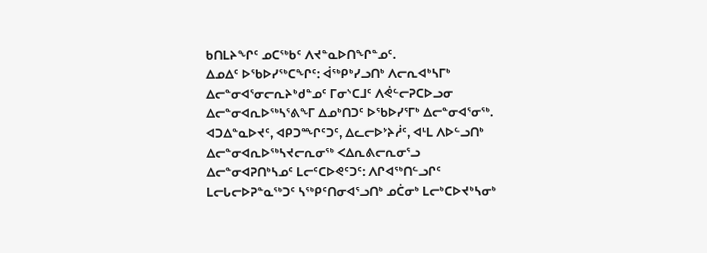ᑲᑎᒪᔨᖏᑦ ᓄᑕᖅᑲᑦ ᐱᔪᓐᓇᐅᑎᖏᓐᓄᑦ.
ᐃᓄᐃᑦ ᐅᖃᐅᓯᖅᑕᖏᑦ: ᐋᖅᑭᒃᓯᓗᑎᒃ ᐱᓕᕆᐊᒃᓴᒥᒃ ᐃᓕᓐᓂᐊᕐᓂᓕᕆᔨᒃᑯᓐᓄᑦ ᒥᓂᔅᑕᒧᑦ ᐱᕚᓪᓕᕈᑕᐅᓗᓂ ᐃᓕᓐᓂᐊᕆᐅᖅᓴᕐᕕᖕᒥ ᐃᓄᒃᑎᑐᑦ ᐅᖃᐅᓯᕐᒥᒃ ᐃᓕᓐᓂᐊᕐᓂᖅ.
ᐊᑐᐃᓐᓇᐅᔪᑦ, ᐊᑭᑐᙱᑦᑐᑦ, ᐃᓚᓕᐅᔾᔨᓲᑦ, ᐊᒻᒪ ᐱᐅᓪᓗᑎᒃ ᐃᓕᓐᓂᐊᕆᐅᖅᓴᔪᓕᕆᓂᖅ ᐸᐃᕆᕕᓕᕆᓂᕐᓗ
ᐃᓕᓐᓂᐊᕈᑎᒃᓴᓄᑦ ᒪᓕᑦᑕᐅᕙᑦᑐᑦ: ᐱᒋᐊᖅᑎᓪᓗᒋᑦ ᒪᓕᒐᓕᐅᕈᓐᓇᖅᑐᑦ ᓴᖅᑭᑦᑎᓂᐊᕐᓗᑎᒃ ᓄᑖᓂᒃ ᒪᓕᒃᑕᐅᔪᒃᓴᓂᒃ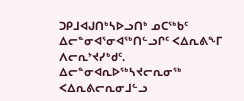ᑐᑭᒧᐊᒍᑎᒃᓴᐅᓗᑎᒃ ᓄᑕᖅᑲᑦ ᐃᓕᓐᓂᐊᕐᓂᐊᖅᑎᓪᓗᒋᑦ ᐸᐃᕆᕕᖕᒥ ᐱᓕᕆᔾᔪᓯᒃᑯᑦ.
ᐃᓕᓐᓂᐊᕆᐅᖅᓴᔪᓕᕆᓂᖅ ᐸᐃᕆᕕᓕᕆᓂᒧᓪᓗ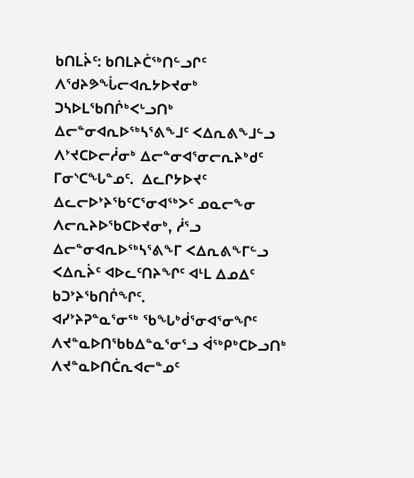ᑲᑎᒪᔩᑦ: ᑲᑎᒪᔨᑖᖅᑎᓪᓗᒋᑦ ᐱᖁᔨᕗᖔᓕᐊᕆᔭᐅᔪᓂᒃ ᑐᓴᐅᒪᖃᑎᒌᒃᐸᒡᓗᑎᒃ ᐃᓕᓐᓂᐊᕆᐅᖅᓴᕐᕕᖕᒧᑦ ᐸᐃᕆᕕᖕᒧᓪᓗ ᐱᔾᔪᑕᐅᓕᓲᓂᒃ ᐃᓕᓐᓂᐊᕐᓂᓕᕆᔨᒃᑯᑦ ᒥᓂᔅᑕᖓᓐᓄᑦ.  ᐃᓚᒋᔭᐅᔪᑦ ᐃᓚᓕᐅᔾᔨᖃᑦᑕᕐᓂᐊᖅᐳᑦ ᓄᓇᓕᖕᓂ ᐱᓕᕆᔨᐅᖃᑕᐅᔪᓂᒃ, ᓲᕐᓗ ᐃᓕᓐᓂᐊᕆᐅᖅᓴᕐᕕᖕᒥ ᐸᐃᕆᕕᖕᒥᓪᓗ ᐸᐃᕆᔩᑦ ᐊᐅᓚᑦᑎᔨᖏᑦ ᐊᒻᒪ ᐃᓄᐃᑦ ᑲᑐᔾᔨᖃᑎᒌᖏᑦ.
ᐊᓯᔾᔨᕈᓐᓇᕐᓂᖅ ᖃᖓᒃᑰᕐᓂᐊᕐᓂᖏᑦ ᐱᔪᓐᓇᐅᑎᖃᑲᐃᓐᓇᕐᓂᕐᓗ ᐋᖅᑭᒃᑕᐅᓗᑎᒃ ᐱᔪᓐᓇᐅᑎᑖᕆᐊᓕᓐᓄᑦ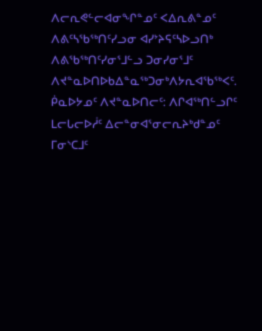ᐱᓕᕆᕙᓪᓕᐊᓂᖏᓐᓄᑦ ᐸᐃᕆᕕᓐᓄᑦ ᐱᕕᑦᓴᖃᖅᑎᑦᓯᓗᓂ ᐊᓯᔾᔨᕋᑦᓴᐅᓗᑎᒃ ᐱᕕᖃᖅᑎᑦᓯᓂᕐᒧᓪᓗ ᑐᓂᓯᓂᕐᒧᑦ ᐱᔪᓐᓇᐅᑎᐅᑲᐃᓐᓇᖅᑐᓂᒃᐱᔭᕆᐊᖃᖅᐸᑦ.
ᑮᓇᐅᔭᓄᑦ ᐱᔪᓐᓇᐅᑎᓕᑦ: ᐱᒋᐊᖅᑎᓪᓗᒋᑦ ᒪᓕᒐᓕᐅᓲᑦ ᐃᓕᓐᓂᐊᕐᓂᓕᕆᔨᒃᑯᓐᓄᑦ ᒥᓂᔅᑕᒧᑦ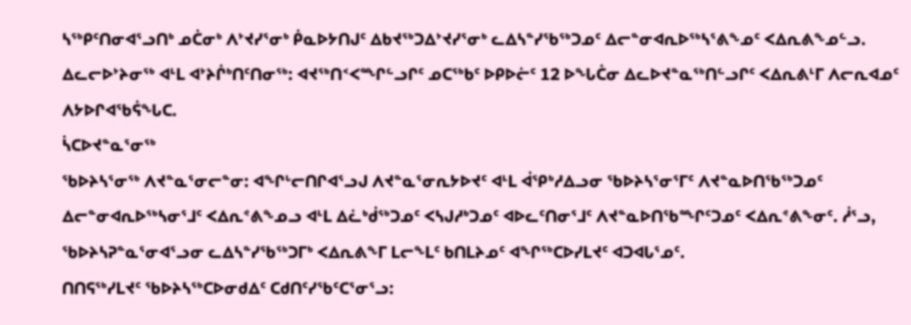ᓴᖅᑭᑦᑎᓂᐊᕐᓗᑎᒃ ᓄᑖᓂᒃ ᐱᔾᔪᓯᕐᓂᒃ ᑮᓇᐅᔭᑎᒍᑦ ᐃᑲᔪᖅᑐᐃᔾᔪᓯᕐᓂᒃ ᓚᐃᓴᓐᓯᖃᖅᑐᓄᑦ ᐃᓕᓐᓂᐊᕆᐅᖅᓴᕐᕕᖕᓄᑦ ᐸᐃᕆᕕᖕᓄᓪᓗ.
ᐃᓚᓕᐅᔾᔨᓂᖅ ᐊᒻᒪ ᐊᔾᔨᒌᒃᑎᑦᑎᓂᖅ: ᐊᔪᖅᑎᑉᐸᙱᓪᓗᒋᑦ ᓄᑕᖅᑲᑦ ᐅᑭᐅᓖᑦ 12 ᐅᖓᑖᓂ ᐃᓚᐅᔪᓐᓇᖅᑎᓪᓗᒋᑦ ᐸᐃᕆᕕᒻᒥ ᐱᓕᕆᐊᓄᑦ ᐱᔭᐅᒋᐊᖃᕌᖓᑕ.
ᓵᑕᐅᔪᓐᓇᕐᓂᖅ
ᖃᐅᔨᓴᕐᓂᖅ ᐱᔪᓐᓇᕐᓂᓕᓐᓂ: ᐊᖏᒡᓕᑎᒋᐊᕐᓗᒍ ᐱᔪᓐᓇᕐᓂᕆᔭᐅᔪᑦ ᐊᒻᒪ ᐋᕿᒃᓱᐃᓗᓂ ᖃᐅᔨᓴᕐᓂᕐᒥᑦ ᐱᔪᓐᓇᐅᑎᖃᖅᑐᓄᑦ ᐃᓕᓐᓂᐊᕆᐅᖅᓴᓂᕐᒧᑦ ᐸᐃᕆᕝᕕᖕᓄᓗ ᐊᒻᒪ ᐃᓛᒃᑰᖅᑐᓄᑦ ᐸᓴᒍᓱᒃᑐᓄᑦ ᐊᐅᓚᑦᑎᓂᕐᒧᑦ ᐱᔪᓐᓇᐅᑎᖃᙱᑦᑐᓄᑦ ᐸᐃᕆᕝᕕᖕᓂᑦ. ᓲᕐᓗ, ᖃᐅᔨᓴᕈᓐᓇᕐᓂᐊᕐᓗᓂ ᓚᐃᓴᓐᓯᖃᖅᑐᒥᒃ ᐸᐃᕆᕕᖕᒥ ᒪᓕᖕᒪᑦ ᑲᑎᒪᔨᓄᑦ ᐊᖏᖅᑕᐅᓯᒪᔪᑦ ᐊᑐᐊᒐᕐᓄᑦ.
ᑎᑎᕋᖅᓯᒪᔪᑦ ᖃᐅᔨᓴᖅᑕᐅᓂᑯᐃᑦ ᑕᑯᑎᑦᓯᖃᑦᑕᕐᓂᕐᓗ: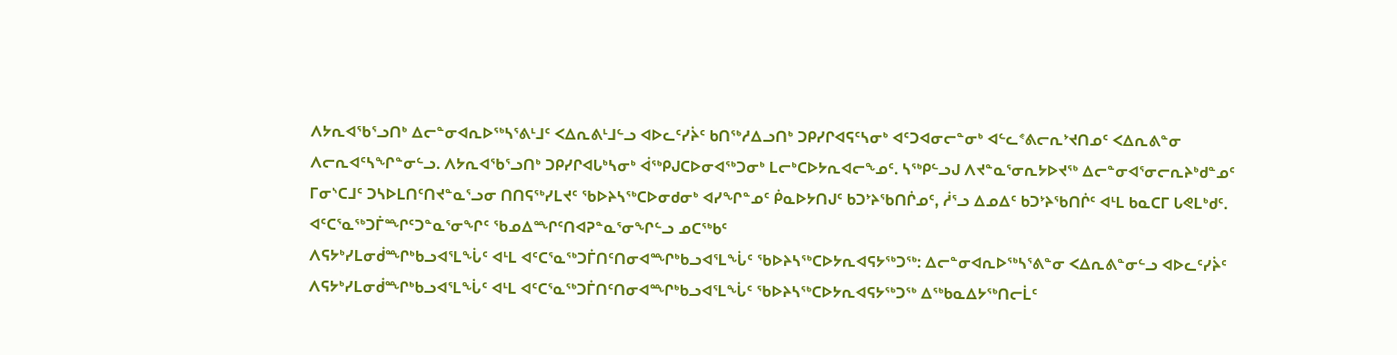ᐱᔭᕆᐊᖃᕐᓗᑎᒃ ᐃᓕᓐᓂᐊᕆᐅᖅᓴᕐᕕᒻᒧᑦ ᐸᐃᕆᕕᒻᒧᓪᓗ ᐊᐅᓚᑦᓯᔩᑦ ᑲᑎᖅᓱᐃᓗᑎᒃ ᑐᑭᓯᒋᐊᕋᑦᓴᓂᒃ ᐊᑦᑐᐊᓂᓕᓐᓂᒃ ᐊᓪᓚᕝᕕᓕᕆᔾᔪᑎᓄᑦ ᐸᐃᕆᕕᓐᓂ ᐱᓕᕆᐊᑦᓴᖏᓐᓂᓪᓗ. ᐱᔭᕆᐊᖃᕐᓗᑎᒃ ᑐᑭᓯᒋᐊᒐᒃᓴᓂᒃ ᐋᖅᑭᒍᑕᐅᓂᐊᖅᑐᓂᒃ ᒪᓕᒃᑕᐅᔭᕆᐊᓕᖕᓄᑦ. ᓴᖅᑭᓪᓗᒍ ᐱᔪᓐᓇᕐᓂᕆᔭᐅᔪᖅ ᐃᓕᓐᓂᐊᕐᓂᓕᕆᔨᒃᑯᓐᓄᑦ ᒥᓂᔅᑕᒧᑦ ᑐᓴᐅᒪᑎᑦᑎᔪᓐᓇᕐᓗᓂ ᑎᑎᕋᖅᓯᒪᔪᑦ ᖃᐅᔨᓴᖅᑕᐅᓂᑯᓂᒃ ᐊᓯᖏᓐᓄᑦ ᑮᓇᐅᔭᑎᒍᑦ ᑲᑐᔾᔨᖃᑎᒌᓄᑦ, ᓲᕐᓗ ᐃᓄᐃᑦ ᑲᑐᔾᔨᖃᑎᒌᑦ ᐊᒻᒪ ᑲᓇᑕᒥ ᒐᕙᒪᒃᑯᑦ.
ᐊᑦᑕᕐᓇᖅᑐᒦᙱᑦᑐᓐᓇᕐᓂᖏᑦ ᖃᓄᐃᙱᑦᑎᐊᕈᓐᓇᕐᓂᖏᓪᓗ ᓄᑕᖅᑲᑦ
ᐱᕋᔭᒃᓯᒪᓂᑰᙱᒃᑲᓗᐊᕐᒪᖔᑦ ᐊᒻᒪ ᐊᑦᑕᕐᓇᖅᑐᒦᑎᑦᑎᓂᐊᙱᒃᑲᓗᐊᕐᒪᖔᑦ ᖃᐅᔨᓴᖅᑕᐅᔭᕆᐊᕋᔭᖅᑐᖅ: ᐃᓕᓐᓂᐊᕆᐅᖅᓴᕐᕕᓐᓂ ᐸᐃᕆᕕᓐᓂᓪᓗ ᐊᐅᓚᑦᓯᔩᑦ ᐱᕋᔭᒃᓯᒪᓂᑰᙱᒃᑲᓗᐊᕐᒪᖔᑦ ᐊᒻᒪ ᐊᑦᑕᕐᓇᖅᑐᒦᑎᑦᑎᓂᐊᙱᒃᑲᓗᐊᕐᒪᖔᑦ ᖃᐅᔨᓴᖅᑕᐅᔭᕆᐊᕋᔭᖅᑐᖅ ᐃᖅᑲᓇᐃᔭᖅᑎᓕᒫᑦ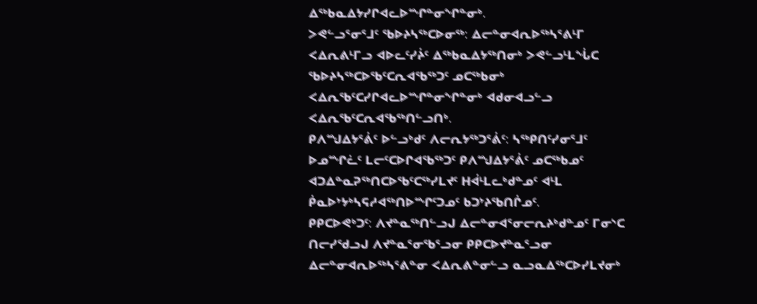ᐃᖅᑲᓇᐃᔭᓯᒋᐊᓚᐅᙱᓐᓂᖏᓐᓂᒃ.
ᐳᕙᓪᓗᕐᓂᕐᒧᑦ ᖃᐅᔨᓴᖅᑕᐅᓂᖅ: ᐃᓕᓐᓂᐊᕆᐅᖅᓴᕐᕕᒻᒥ ᐸᐃᕆᕕᒻᒥᓗ ᐊᐅᓚᑦᓯᔩᑦ ᐃᖅᑲᓇᐃᔭᖅᑎᓂᒃ ᐳᕙᓪᓗᒻᒪᖔᑕ ᖃᐅᔨᓴᖅᑕᐅᖃᑦᑕᕆᐊᖃᖅᑐᑦ ᓄᑕᖅᑲᓂᒃ ᐸᐃᕆᖃᑦᑕᓯᒋᐊᓚᐅᙱᓐᓂᖏᓐᓂᒃ ᐊᑯᓂᐊᓗᓪᓗ ᐸᐃᕆᖃᑦᑕᕆᐊᖃᖅᑎᓪᓗᑎᒃ.
ᑭᐱᙳᐃᔭᕐᕖᑦ ᐅᓪᓗᒃᑯᑦ ᐱᓕᕆᔭᖅᑐᕐᕖᑦ: ᓴᖅᑭᑎᑦᓯᓂᕐᒧᑦ ᐅᓄᙱᓛᑦ ᒪᓕᑦᑕᐅᒋᐊᖃᖅᑐᑦ ᑭᐱᙳᐃᔭᕐᕖᑦ ᓄᑕᖅᑲᓄᑦ ᐊᑐᐃᓐᓇᕈᖅᑎᑕᐅᖃᑦᑕᖅᓯᒪᔪᑦ ᕼᐋᒻᒪᓚᒃᑯᓐᓄᑦ ᐊᒻᒪ ᑮᓇᐅᔾᔭᒃᓴᕋᓱᐊᖅᑎᐅᙱᑦᑐᓄᑦ ᑲᑐᔾᔨᖃᑎᒌᓄᑦ.
ᑭᑭᑕᐅᕙᒃᑐᑦ: ᐱᔪᓐᓇᖅᑎᓪᓗᒍ ᐃᓕᓐᓂᐊᕐᓂᓕᕆᔨᒃᑯᓐᓄᑦ ᒥᓂᔅᑕ ᑎᓕᓯᖁᓗᒍ ᐱᔪᓐᓇᕐᓂᖃᕐᓗᓂ ᑭᑭᑕᐅᔪᓐᓇᕐᓗᓂ ᐃᓕᓐᓂᐊᕆᐅᖅᓴᕐᕕᓐᓂ ᐸᐃᕆᕕᓐᓂᓪᓗ ᓇᓗᓇᐃᖅᑕᐅᓯᒪᔪᓂᒃ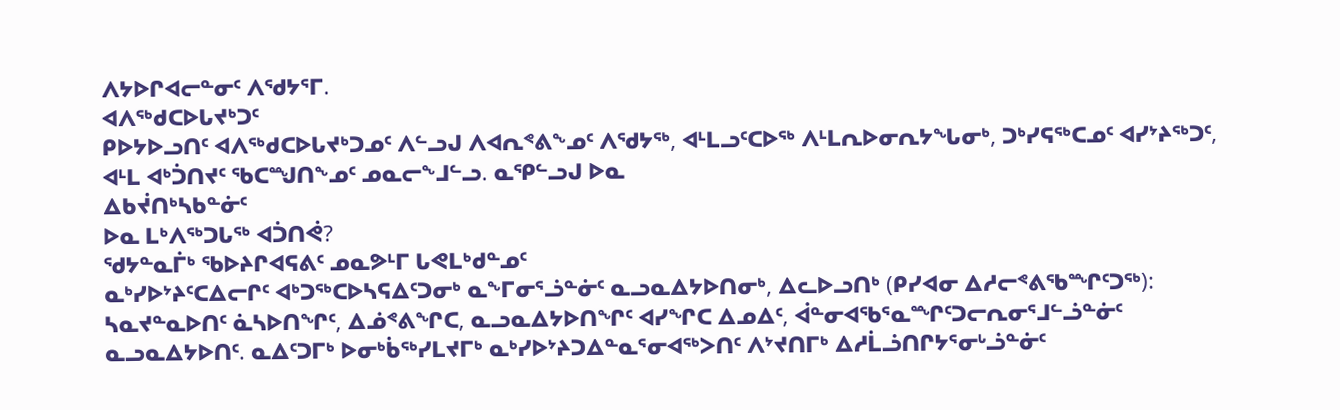ᐱᔭᐅᒋᐊᓕᓐᓂᑦ ᐱᖁᔭᕐᒥ.
ᐊᐱᖅᑯᑕᐅᒐᔪᒃᑐᑦ
ᑭᐅᔭᐅᓗᑎᑦ ᐊᐱᖅᑯᑕᐅᒐᔪᒃᑐᓄᑦ ᐱᓪᓗᒍ ᐱᐊᕆᕝᕕᖕᓄᑦ ᐱᖁᔭᖅ, ᐊᒻᒪᓗᑦᑕᐅᖅ ᐱᒻᒪᕆᐅᓂᕆᔭᖓᓂᒃ, ᑐᒃᓯᕋᖅᑕᓄᑦ ᐊᓯᔾᔨᖅᑐᑦ, ᐊᒻᒪ ᐊᒃᑑᑎᔪᑦ ᖃᑕᙳᑎᖕᓄᑦ ᓄᓇᓕᖕᒧᓪᓗ. ᓇᕿᓪᓗᒍ ᐅᓇ
ᐃᑲᔫᑎᒃᓴᑲᓐᓃᑦ
ᐅᓇ ᒪᒃᐱᖅᑐᒐᖅ ᐊᑑᑎᕚ?
ᖁᔭᓐᓇᒦᒃ ᖃᐅᔨᒋᐊᕋᕕᑦ ᓄᓇᕗᒻᒥ ᒐᕙᒪᒃᑯᓐᓄᑦ
ᓇᒃᓯᐅᔾᔨᑦᑕᐃᓕᒋᑦ ᐊᒃᑐᖅᑕᐅᓴᕋᐃᑦᑐᓂᒃ ᓇᖕᒥᓂᕐᓘᓐᓃᑦ ᓇᓗᓇᐃᔭᐅᑎᓂᒃ, ᐃᓚᐅᓗᑎᒃ (ᑭᓯᐊᓂ ᐃᓱᓕᕝᕕᖃᙱᑦᑐᖅ): ᓴᓇᔪᓐᓇᐅᑎᑦ ᓈᓴᐅᑎᖏᑦ, ᐃᓅᕝᕕᖏᑕ, ᓇᓗᓇᐃᔭᐅᑎᖏᑦ ᐊᓯᖏᑕ ᐃᓄᐃᑦ, ᐋᓐᓂᐊᖃᕐᓇᙱᑦᑐᓕᕆᓂᕐᒧᓪᓘᓐᓃᑦ ᓇᓗᓇᐃᔭᐅᑎᑦ. ᓇᐃᑦᑐᒥᒃ ᐅᓂᒃᑳᖅᓯᒪᔪᒥᒃ ᓇᒃᓯᐅᔾᔨᑐᐃᓐᓇᕐᓂᐊᖅᐳᑎᑦ ᐱᔾᔪᑎᒥᒃ ᐃᓱᒫᓘᑎᒋᔭᕐᓂᒡᓘᓐᓃᑦ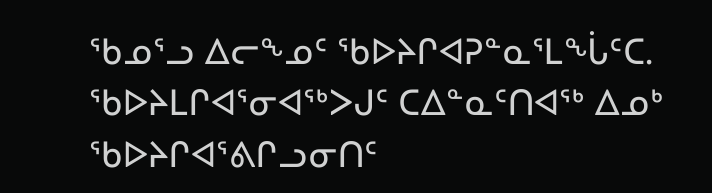ᖃᓄᕐᓗ ᐃᓕᖕᓄᑦ ᖃᐅᔨᒋᐊᕈᓐᓇᕐᒪᖔᑦᑕ. ᖃᐅᔨᒪᒋᐊᕐᓂᐊᖅᐳᒍᑦ ᑕᐃᓐᓇᑦᑎᐊᖅ ᐃᓄᒃ ᖃᐅᔨᒋᐊᕐᕕᒋᓗᓂᑎᑦ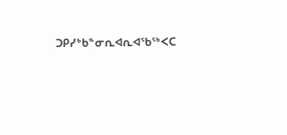ᑐᑭᓯᒃᑲᓐᓂᕆᐊᕆᐊᖃᖅᐸᑕ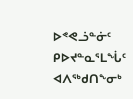ᐅᕝᕙᓘᓐᓃᑦ ᑭᐅᔪᓐᓇᕐᒪᖔᑦ ᐊᐱᖅᑯᑎᖕᓂᒃ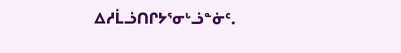ᐃᓱᒫᓘᑎᒋᔭᕐᓂᒡᓘᓐᓃᑦ.